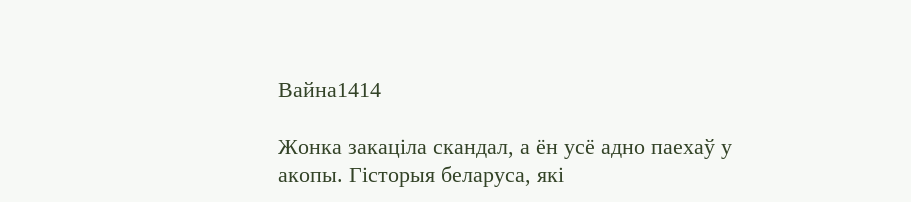Вайна1414

Жонка закаціла скандал, а ён усё адно паехаў у акопы. Гісторыя беларуса, які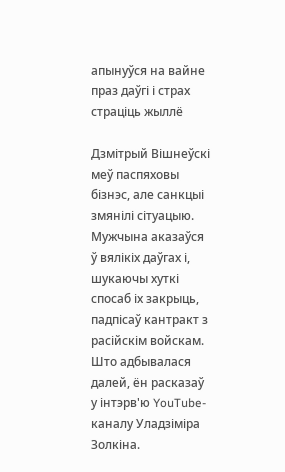апынуўся на вайне праз даўгі і страх страціць жыллё

Дзмітрый Вішнеўскі меў паспяховы бізнэс, але санкцыі змянілі сітуацыю. Мужчына аказаўся ў вялікіх даўгах і, шукаючы хуткі спосаб іх закрыць, падпісаў кантракт з расійскім войскам. Што адбывалася далей, ён расказаў у інтэрв'ю YouTube-каналу Уладзіміра Золкіна.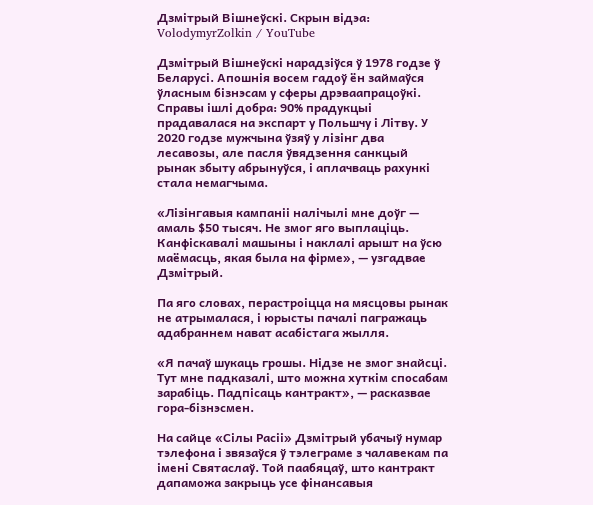Дзмітрый Вішнеўскі. Скрын відэа: VolodymyrZolkin / YouTube

Дзмітрый Вішнеўскі нарадзіўся ў 1978 годзе ў Беларусі. Апошнія восем гадоў ён займаўся ўласным бізнэсам у сферы дрэваапрацоўкі. Справы ішлі добра: 90% прадукцыі прадавалася на экспарт у Польшчу і Літву. У 2020 годзе мужчына ўзяў у лізінг два лесавозы, але пасля ўвядзення санкцый рынак збыту абрынуўся, і аплачваць рахункі стала немагчыма.

«Лізінгавыя кампаніі налічылі мне доўг — амаль $50 тысяч. Не змог яго выплаціць. Канфіскавалі машыны і наклалі арышт на ўсю маёмасць, якая была на фірме», — узгадвае Дзмітрый.

Па яго словах, перастроіцца на мясцовы рынак не атрымалася, і юрысты пачалі пагражаць адабраннем нават асабістага жылля.

«Я пачаў шукаць грошы. Нідзе не змог знайсці. Тут мне падказалі, што можна хуткім спосабам зарабіць. Падпісаць кантракт», — расказвае гора-бізнэсмен.

На сайце «Сілы Расіі» Дзмітрый убачыў нумар тэлефона і звязаўся ў тэлеграме з чалавекам па імені Святаслаў. Той паабяцаў, што кантракт дапаможа закрыць усе фінансавыя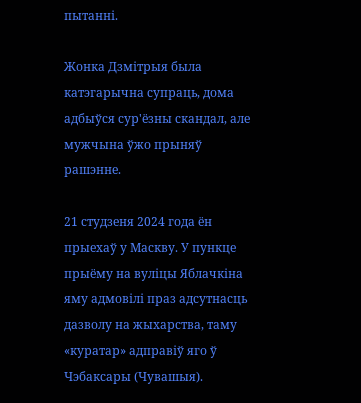пытанні.

Жонка Дзмітрыя была катэгарычна супраць, дома адбыўся сур'ёзны скандал, але мужчына ўжо прыняў рашэнне.

21 студзеня 2024 года ён прыехаў у Маскву. У пункце прыёму на вуліцы Яблачкіна яму адмовілі праз адсутнасць дазволу на жыхарства, таму «куратар» адправіў яго ў Чэбаксары (Чувашыя).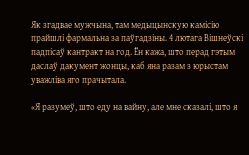Як згадвае мужчына, там медыцынскую камісію прайшлі фармальна за паўгадзіны. 4 лютага Вішнеўскі падпісаў кантракт на год. Ён кажа, што перад гэтым даслаў дакумент жонцы, каб яна разам з юрыстам уважліва яго прачытала.

«Я разумеў, што еду на вайну, але мне сказалі, што я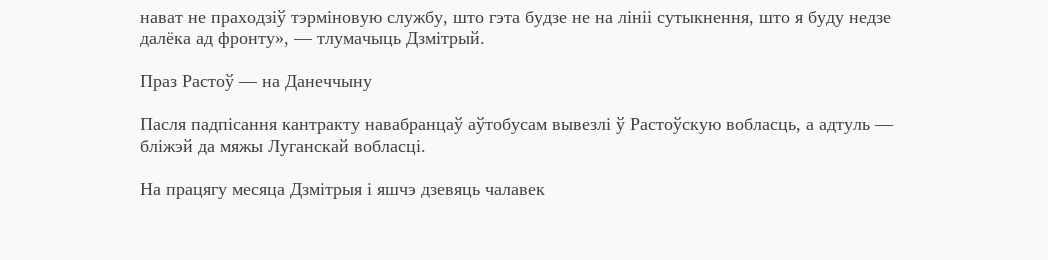нават не праходзіў тэрміновую службу, што гэта будзе не на лініі сутыкнення, што я буду недзе далёка ад фронту», — тлумачыць Дзмітрый.

Праз Растоў — на Данеччыну

Пасля падпісання кантракту навабранцаў аўтобусам вывезлі ў Растоўскую вобласць, а адтуль — бліжэй да мяжы Луганскай вобласці.

На працягу месяца Дзмітрыя і яшчэ дзевяць чалавек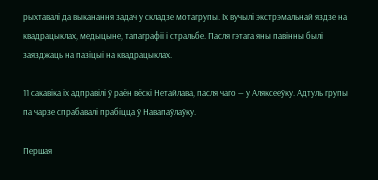рыхтавалі да выканання задач у складзе мотагрупы. Іх вучылі экстрэмальнай яздзе на квадрацыклах, медыцыне, тапаграфіі і стральбе. Пасля гэтага яны павінны былі заязджаць на пазіцыі на квадрацыклах.

11 сакавіка іх адправілі ў раён вёскі Нетайлава, пасля чаго — у Аляксееўку. Адтуль групы па чарзе спрабавалі прабіцца ў Навапаўлаўку.

Першая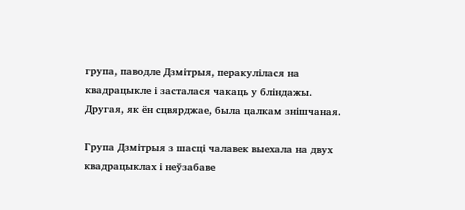група, паводле Дзмітрыя, перакулілася на квадрацыкле і засталася чакаць у бліндажы. Другая, як ён сцвярджае, была цалкам знішчаная.

Група Дзмітрыя з шасці чалавек выехала на двух квадрацыклах і неўзабаве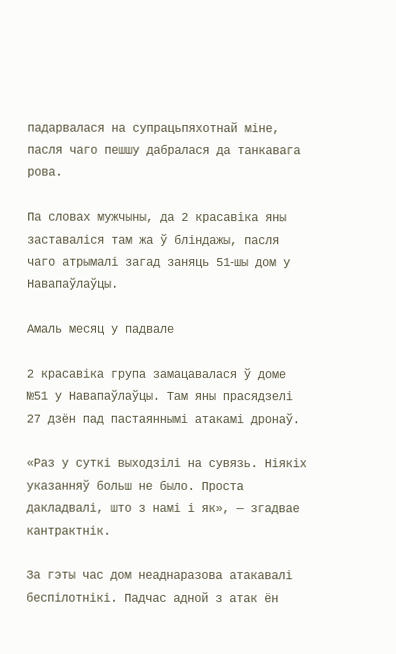падарвалася на супрацьпяхотнай міне, пасля чаго пешшу дабралася да танкавага рова.

Па словах мужчыны, да 2 красавіка яны заставаліся там жа ў бліндажы, пасля чаго атрымалі загад заняць 51‑шы дом у Навапаўлаўцы.

Амаль месяц у падвале

2 красавіка група замацавалася ў доме №51 у Навапаўлаўцы. Там яны прасядзелі 27 дзён пад пастаяннымі атакамі дронаў.

«Раз у суткі выходзілі на сувязь. Ніякіх указанняў больш не было. Проста дакладвалі, што з намі і як», — згадвае кантрактнік.

За гэты час дом неаднаразова атакавалі беспілотнікі. Падчас адной з атак ён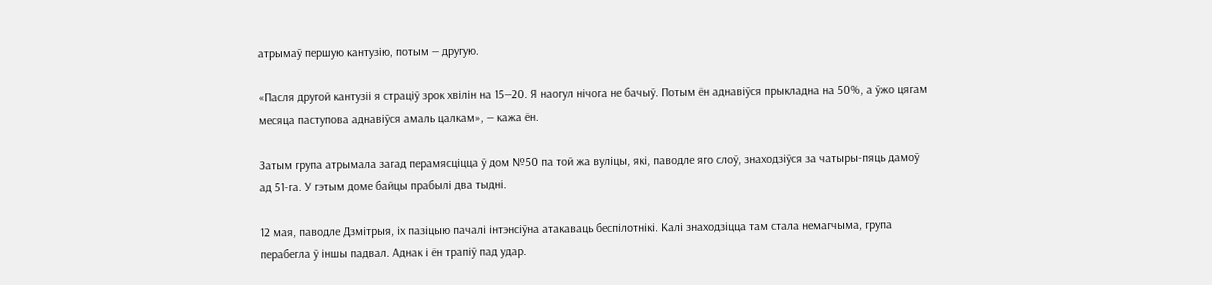атрымаў першую кантузію, потым — другую.

«Пасля другой кантузіі я страціў зрок хвілін на 15—20. Я наогул нічога не бачыў. Потым ён аднавіўся прыкладна на 50%, а ўжо цягам месяца паступова аднавіўся амаль цалкам», — кажа ён.

Затым група атрымала загад перамясціцца ў дом №50 па той жа вуліцы, які, паводле яго слоў, знаходзіўся за чатыры-пяць дамоў ад 51-га. У гэтым доме байцы прабылі два тыдні.

12 мая, паводле Дзмітрыя, іх пазіцыю пачалі інтэнсіўна атакаваць беспілотнікі. Калі знаходзіцца там стала немагчыма, група перабегла ў іншы падвал. Аднак і ён трапіў пад удар.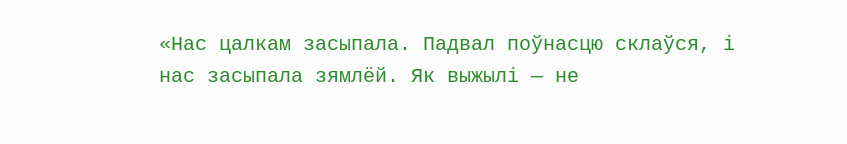«Нас цалкам засыпала. Падвал поўнасцю склаўся, і нас засыпала зямлёй. Як выжылі — не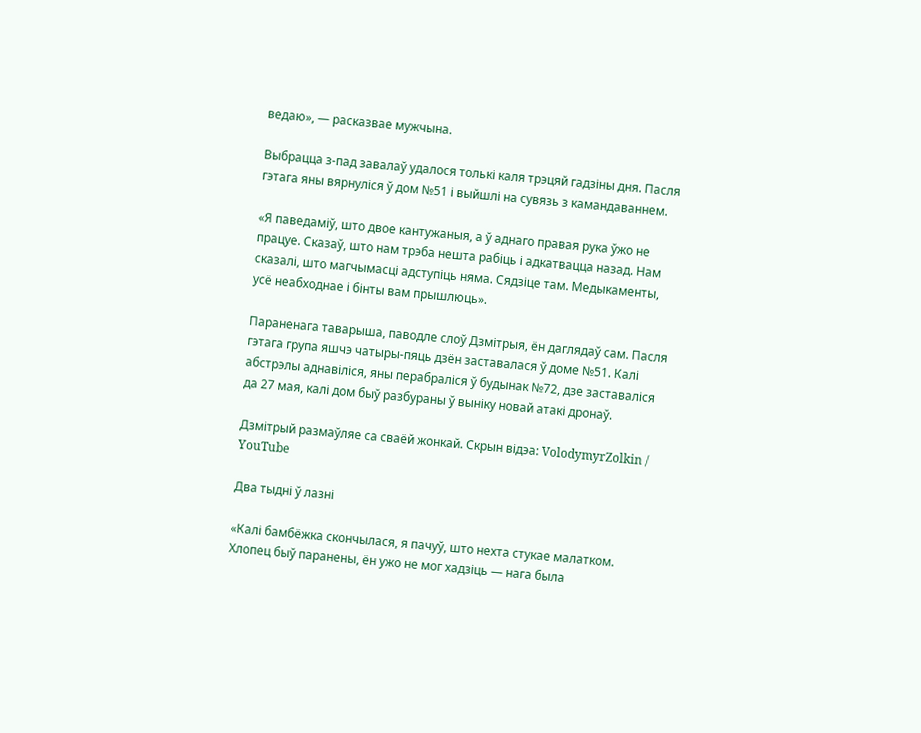ведаю», — расказвае мужчына.

Выбрацца з-пад завалаў удалося толькі каля трэцяй гадзіны дня. Пасля гэтага яны вярнуліся ў дом №51 і выйшлі на сувязь з камандаваннем.

«Я паведаміў, што двое кантужаныя, а ў аднаго правая рука ўжо не працуе. Сказаў, што нам трэба нешта рабіць і адкатвацца назад. Нам сказалі, што магчымасці адступіць няма. Сядзіце там. Медыкаменты, усё неабходнае і бінты вам прышлюць».

Параненага таварыша, паводле слоў Дзмітрыя, ён даглядаў сам. Пасля гэтага група яшчэ чатыры-пяць дзён заставалася ў доме №51. Калі абстрэлы аднавіліся, яны перабраліся ў будынак №72, дзе заставаліся да 27 мая, калі дом быў разбураны ў выніку новай атакі дронаў.

Дзмітрый размаўляе са сваёй жонкай. Скрын відэа: VolodymyrZolkin / YouTube

Два тыдні ў лазні

«Калі бамбёжка скончылася, я пачуў, што нехта стукае малатком. Хлопец быў паранены, ён ужо не мог хадзіць — нага была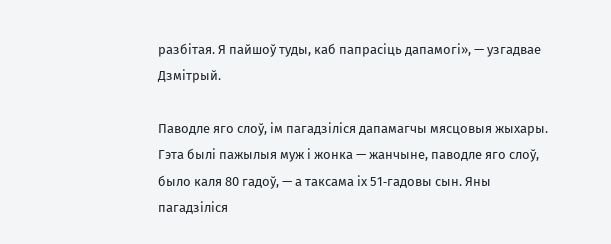разбітая. Я пайшоў туды, каб папрасіць дапамогі», — узгадвае Дзмітрый.

Паводле яго слоў, ім пагадзіліся дапамагчы мясцовыя жыхары. Гэта былі пажылыя муж і жонка — жанчыне, паводле яго слоў, было каля 80 гадоў, — а таксама іх 51‑гадовы сын. Яны пагадзіліся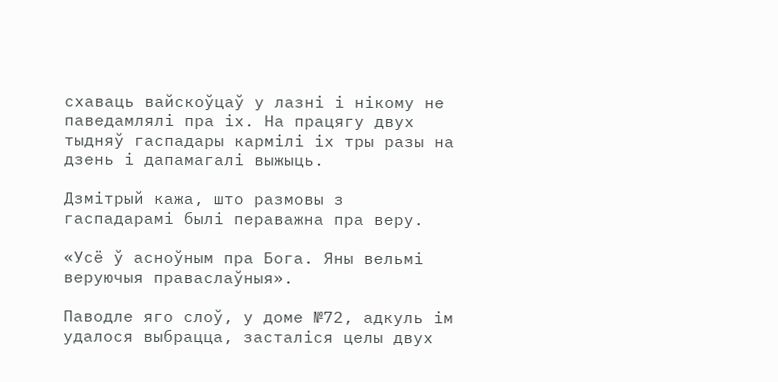схаваць вайскоўцаў у лазні і нікому не паведамлялі пра іх. На працягу двух тыдняў гаспадары кармілі іх тры разы на дзень і дапамагалі выжыць.

Дзмітрый кажа, што размовы з гаспадарамі былі пераважна пра веру.

«Усё ў асноўным пра Бога. Яны вельмі веруючыя праваслаўныя».

Паводле яго слоў, у доме №72, адкуль ім удалося выбрацца, засталіся целы двух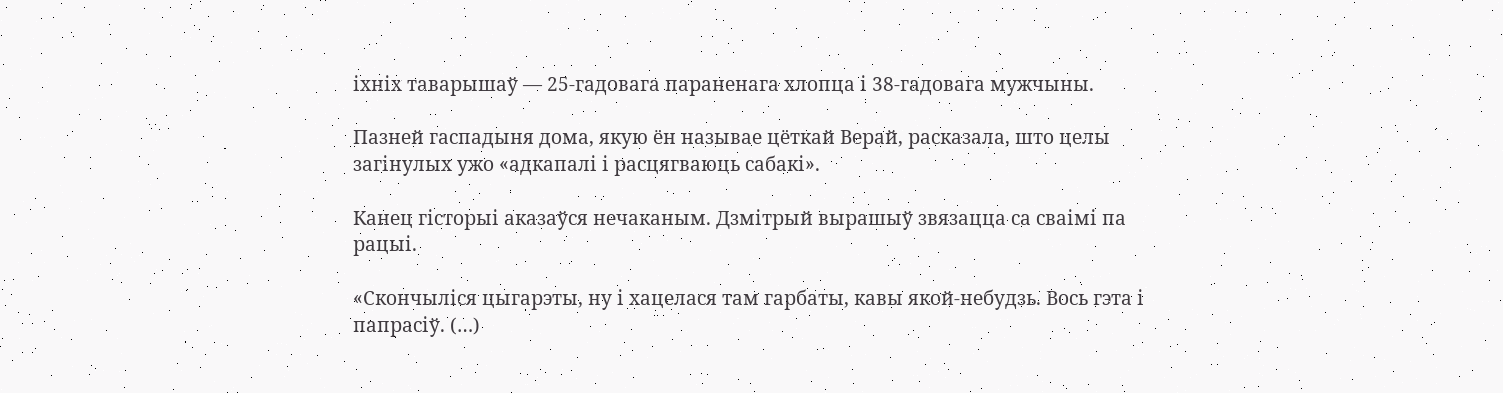іхніх таварышаў — 25‑гадовага параненага хлопца і 38‑гадовага мужчыны.

Пазней гаспадыня дома, якую ён называе цёткай Верай, расказала, што целы загінулых ужо «адкапалі і расцягваюць сабакі».

Канец гісторыі аказаўся нечаканым. Дзмітрый вырашыў звязацца са сваімі па рацыі.

«Скончыліся цыгарэты, ну і хацелася там гарбаты, кавы якой-небудзь. Вось гэта і папрасіў. (…)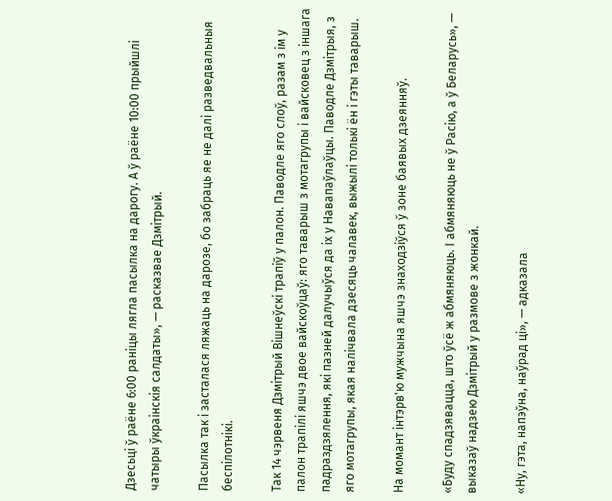Дзесьці ў раёне 6:00 раніцы лягла пасылка на дарогу. А ў раёне 10:00 прыйшлі чатыры ўкраінскія салдаты», — расказвае Дзмітрый.

Пасылка так і засталася ляжаць на дарозе, бо забраць яе не далі разведвальныя беспілотнікі.

Так 14 чэрвеня Дзмітрый Вішнеўскі трапіў у палон. Паводле яго слоў, разам з ім у палон трапілі яшчэ двое вайскоўцаў: яго таварыш з мотагрупы і вайсковец з іншага падраздзялення, які пазней далучыўся да іх у Навапаўлаўцы. Паводле Дзмітрыя, з яго мотагрупы, якая налічвала дзесяць чалавек, выжылі толькі ён і гэты таварыш.

На момант інтэрв'ю мужчына яшчэ знаходзіўся ў зоне баявых дзеянняў.

«Буду спадзявацца, што ўсё ж абмяняюць. І абмяняюць не ў Расію, а ў Беларусь», — выказаў надзею Дзмітрый у размове з жонкай.

«Ну, гэта, напэўна, наўрад ці», — адказала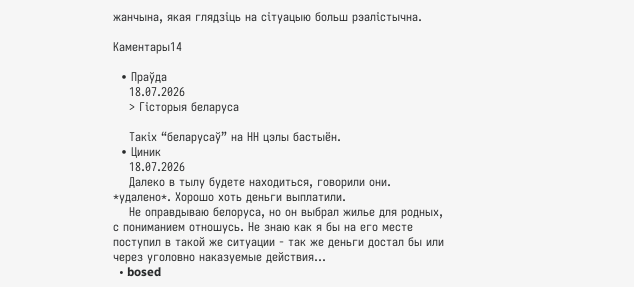жанчына, якая глядзіць на сітуацыю больш рэалістычна.

Каментары14

  • Праўда
    18.07.2026
    > Гісторыя беларуса

    Такіх “беларусаў” на НН цэлы бастыён.
  • Циник
    18.07.2026
    Далеко в тылу будете находиться, говорили они. *удалено*. Хорошо хоть деньги выплатили.
    Не оправдываю белоруса, но он выбрал жилье для родных, с пониманием отношусь. Не знаю как я бы на его месте поступил в такой же ситуации - так же деньги достал бы или через уголовно наказуемые действия...
  • bosed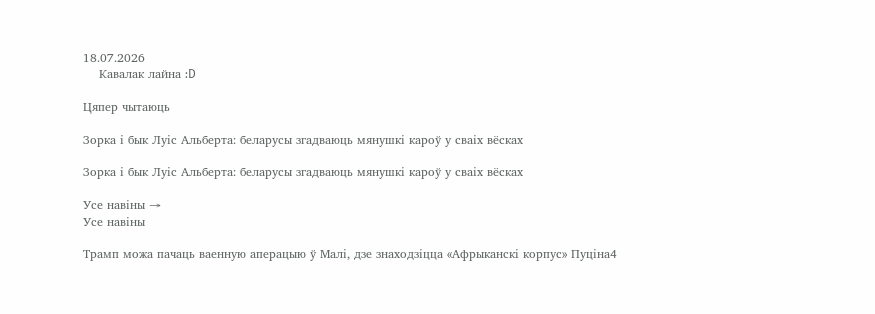18.07.2026
    Кавалак лайна :D

Цяпер чытаюць

Зорка і бык Луіс Альберта: беларусы згадваюць мянушкі кароў у сваіх вёсках

Зорка і бык Луіс Альберта: беларусы згадваюць мянушкі кароў у сваіх вёсках

Усе навіны →
Усе навіны

Трамп можа пачаць ваенную аперацыю ў Малі, дзе знаходзіцца «Афрыканскі корпус» Пуціна4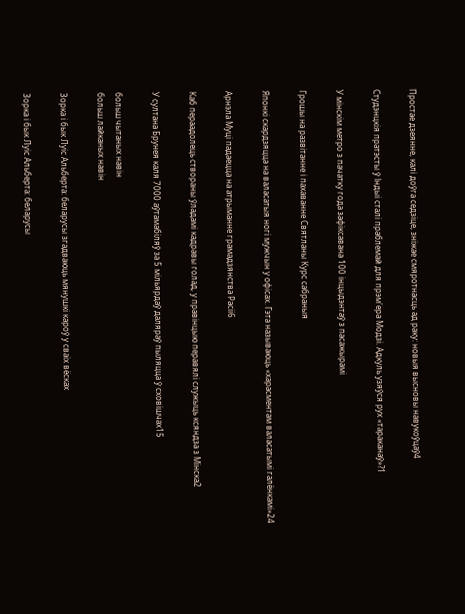Простае дзеянне, калі доўга седзіце, зніжае смяротнасць ад раку: новыя высновы навукоўцаў4

Студэнцкія пратэсты ў Індыі сталі праблемай для прэм'ера Модзі. Адкуль узяўся рух «тараканаў»?1

У мінскім метро з пачатку года зафіксавана 100 інцыдэнтаў з пасажырамі

Грошы на развітанне і пахаванне Святланы Курс сабраныя

Японкі скардзяцца на валасатыя ногі мужчын у офісах. Гэта называюць «харасментам валасатымі галёнкамі»24

Арнэла Муці падаецца на атрыманне грамадзянства Расіі6

Каб пераадолець створаны ўладамі кадравы голад, у правінцыю перавялі служыць ксяндза з Мінска2

У султана Брунея каля 7000 аўтамабіляў за 5 мільярдаў даляраў пыляцца ў сховішчах15

больш чытаных навін
больш лайканых навін

Зорка і бык Луіс Альберта: беларусы згадваюць мянушкі кароў у сваіх вёсках

Зорка і бык Луіс Альберта: беларусы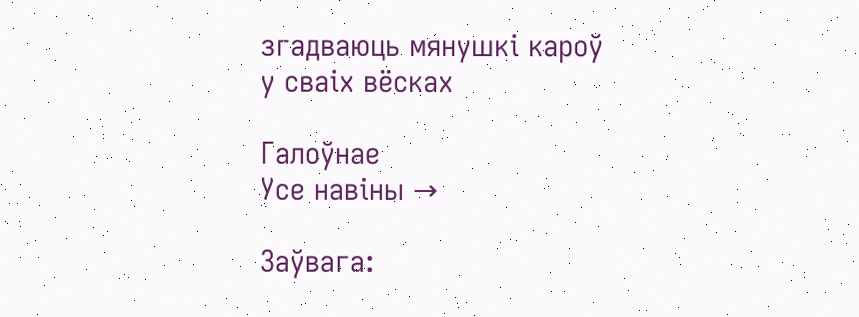згадваюць мянушкі кароў у сваіх вёсках

Галоўнае
Усе навіны →

Заўвага: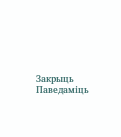Закрыць Паведаміць